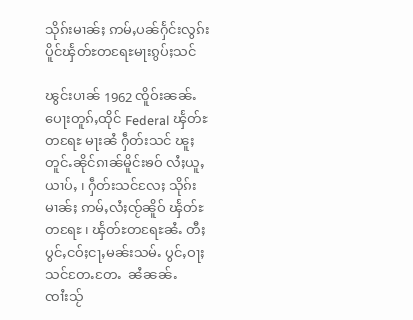သိုၵ်းမၢၼ်ႈ ဢမ်ႇပၼ်ႁႅင်းလွၵ်းပိူင်ၾႅတ်ႊတရႄႊမႃးၵွပ်ႈသင်

ၽွင်းပၢၼ် 1962 ၸိူဝ်းၼၼ်ႉ  ပေႃးတူၵ်ႇထိုင် Federal ၾႅတ်ႊတရႄႊ မႃးၼႆ ႁဵတ်းသင် ၽူႈတူင်ႉၼိုင်ၵၢၼ်မိူင်းၶဝ် လႆႈယူႇယၢပ်ႇ ၊ ႁဵတ်းသင်လႄႈ သိုၵ်းမၢၼ်ႈ ဢမ်ႇလႆႈၸႂ်ၼိူဝ် ၾႅတ်ႊတရႄႊ ၊ ၾႅတ်ႊတရႄႊၼႆႉ တီႈပွင်ႇငဝ်ႈငႃႇမၼ်းသမ်ႉ ပွင်ႇဝႃႈသင်တႄႉတႄႉ  ၼႆၼၼ်ႉ ၸၢႆးသႂ်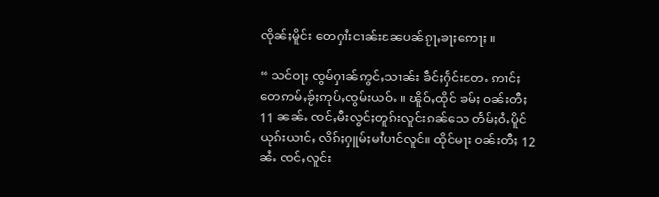ၸိုၼ်ႈမိူင်း တေႁၢႆးငၢၼ်းၼႄပၼ်ၵႂႃႇၶႃႈဢေႃႈ ။

“ သင်ဝႃႈ ၸွမ်ႁၢၼ်ဢွင်ႇသၢၼ်း ၶဵင်ႈႁႅင်းတႄႉ ဢၢင်ႈတေဢမ်ႇၶႂ်ႈဢုပ်ႇၸွမ်းယဝ်ႉ ။ ၽိူဝ်ႇထိုင် ၶမ်ႈ ဝၼ်းတီႈ 11 ၼၼ်ႉ ၸင်ႇမီးလွင်ႈတူၵ်းလူင်းၵၼ်သေ တႅမ်ႈဝႆႉပိူင်ယုၵ်းယၢင်ႇ လိၵ်ႈႁူမ်ႈမၢႆပၢင်လူင်။ ထိုင်မႃး ဝၼ်းတီႈ 12 ၼႆႉ ၸင်ႇလူင်း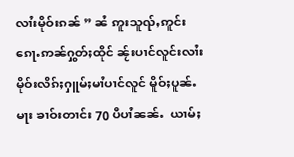လၢႆးမိုဝ်းၵၼ် ” ၼႆ ဢူးသူၺ်ႇဢူင်း ၵေႃႉဢၼ်ႁွတ်ႈထိုင် ၼႂ်းပၢင်လူင်းလၢႆးမိုဝ်းလိၵ်ႈႁူမ်ႈမၢႆပၢင်လူင် မိူဝ်ႈပူၼ်ႉမႃး ၶၢဝ်းတၢင်း 70 ပီပၢႆၼၼ်ႉ  ယၢမ်ႈ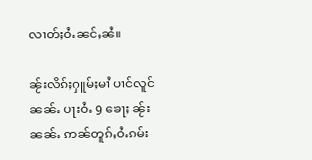လၢတ်ႈဝႆႉၼင်ႇၼႆ။

ၼႂ်းလိၵ်ႈႁူမ်ႈမၢႆ ပၢင်လူင်ၼၼ်ႉ ပႃးဝႆႉ 9 ၶေႃႈ ၼႂ်းၼၼ်ႉ ဢၼ်တူၵ်ႇဝႆႉၵမ်း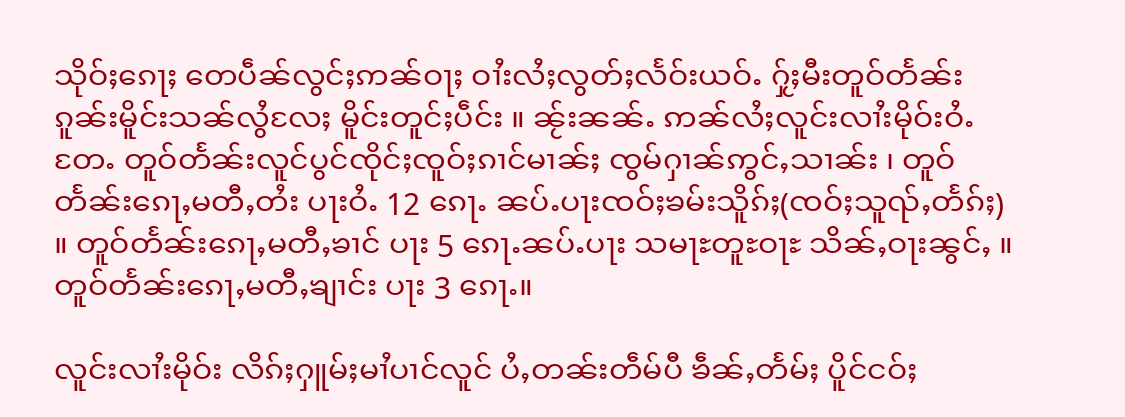သိုဝ်ႈၵေႃႈ တေပဵၼ်လွင်ႈဢၼ်ဝႃႈ ဝၢႆးလႆႈလွတ်ႈလႅဝ်းယဝ်ႉ ႁႂ်ႈမီးတူဝ်တႅၼ်းၵူၼ်းမိူင်းသၼ်လွႆလႄႈ မိူင်းတူင်ႈပဵင်း ။ ၼႂ်းၼၼ်ႉ ဢၼ်လႆႈလူင်းလၢႆးမိုဝ်းဝႆႉတႄႉ တူဝ်တႅၼ်းလူင်ပွင်ၸိုင်ႈၸူဝ်ႈၵၢင်မၢၼ်ႈ ၸွမ်ႁၢၼ်ဢွင်ႇသၢၼ်း ၊ တူဝ်တႅၼ်းၵေႃႇမတီႇတႆး ပႃးဝႆႉ 12 ၵေႃႉ ၼပ်ႉပႃးၸဝ်ႈၶမ်းသိူၵ်ႈ(ၸဝ်ႈသူၺ်ႇတႅၵ်ႈ) ။ တူဝ်တႅၼ်းၵေႃႇမတီႇၶၢင် ပႃး 5 ၵေႃႉၼပ်ႉပႃး သမႃႊတူႊဝႃႊ သိၼ်ႇဝႃးၼွင်ႇ ။တူဝ်တႅၼ်းၵေႃႇမတီႇၶျၢင်း ပႃး 3 ၵေႃႉ။

လူင်းလၢႆးမိုဝ်း လိၵ်ႈႁူမ်ႈမၢႆပၢင်လူင် ပႆႇတၼ်းတဵမ်ပီ ၶဵၼ်ႇတႅမ်ႈ ပိူင်ငဝ်ႈ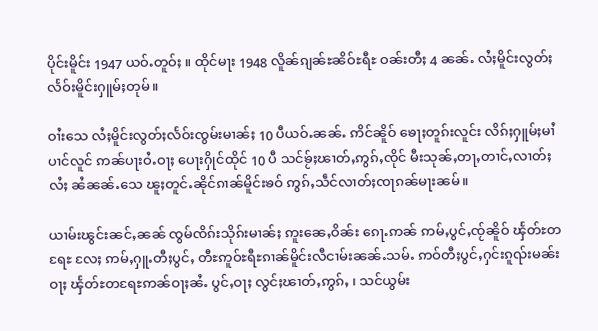ပိုင်းမိူင်း 1947 ယဝ်ႉတူဝ်ႈ ။ ထိုင်မႃး 1948 လိူၼ်ၵျၼ်ႊၼိဝ်ႊရီႊ ဝၼ်းတီႈ 4 ၼၼ်ႉ လႆႈမိူင်းလွတ်ႈလႅဝ်းမိူင်းႁူမ်ႈတုမ်။

ဝၢႆးသေ လႆႈမိူင်းလွတ်ႈလႅဝ်းၸွမ်းမၢၼ်ႈ 10 ပီယဝ်ႉၼၼ်ႉ ဢိင်ၼိူဝ် ၶေႃႈတူၵ်းလူင်း လိၵ်ႈႁူမ်ႈမၢႆပၢင်လူင် ဢၼ်ပႃးဝႆႉဝႃႈ ပေႃးႁိုင်ထိုင် 10 ပီ သင်ၶႂ်ႈၽၢတ်ႇဢွၵ်ႇၸိုင် မီးသုၼ်ႇတႃႇတၢင်ႇလၢတ်ႈလႆႈ ၼႆၼၼ်ႉသေ ၽူႈတူင်ႉၼိုင်ၵၢၼ်မိူင်းၶဝ် ဢွၵ်ႇသဵင်လၢတ်ႈၸႃၵၼ်မႃးၼမ်။

ယၢမ်းၽွင်းၼင်ႇၼၼ် ၸွမ်ၸိၵ်းသိုၵ်းမၢၼ်ႈ ဢူးၼေႇဝိၼ်း ၵေႃႉဢၼ် ဢမ်ႇပွင်ႇၸႂ်ၼိူဝ် ၾႅတ်ႊတရႄႊ လႄႈ ဢမ်ႇႁူႉတီႈပွင်ႇ တီႊဢူဝ်ႊရီႊၵၢၼ်မိူင်းလီငၢမ်းၼၼ်ႉသမ်ႉ ဢဝ်တီႈပွင်ႇႁင်းၵူၺ်းမၼ်းဝႃႈ ၾႅတ်ႊတရႄႊဢၼ်ဝႃႈၼႆႉ ပွင်ႇဝႃႈ လွင်ႈၽၢတ်ႇဢွၵ်ႇ ၊ သင်ယွမ်း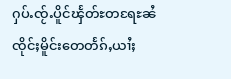ႁပ်ႉၸႂ်ႉပိူင်ၾႅတ်ႊတရႄႊၼႆ ၸိုင်ႈမိူင်းတေတႅၵ်ႇယၢႆႈ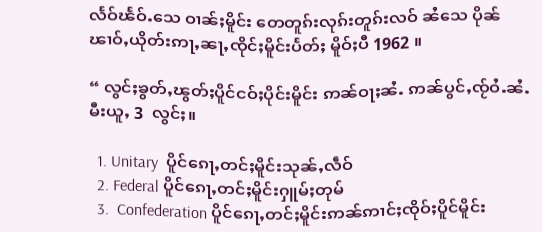လႅဝ်ၽႅဝ်ႉသေ ဝၢၼ်ႈမိူင်း တေတူၵ်းလုၵ်းတူၵ်းလဝ် ၼႆသေ ပိုၼ်ၽၢဝ်ႇယိုတ်းဢႃႇၼႃႇၸိုင်ႈမိူင်းပႅတ်ႈ မိူဝ်ႈပီ 1962 ။

“ လွင်ႈၶွတ်ႇၽွတ်ႈပိူင်ငဝ်ႈပိုင်းမိူင်း ဢၼ်ဝႃႈၼႆႉ ဢၼ်ပွင်ႇၸႂ်ဝႆႉၼႆႉ မီးယူႇ 3  လွင်ႈ။

  1. Unitary  ပိူင်ၵေႃႇတင်ႈမိူင်းသုၼ်ႇလဵဝ်
  2. Federal ပိူင်ၵေႃႇတင်ႈမိူင်းႁူမ်ႈတုမ်
  3.  Confederation ပိူင်ၵေႃႇတင်ႈမိူင်းဢၼ်ဢၢင်ႈၸိုဝ်ႈပိူင်မိူင်း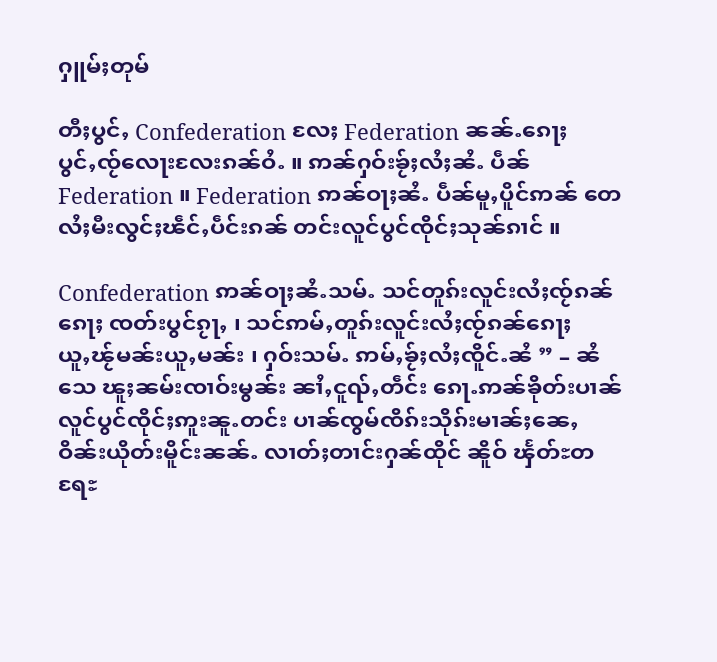ႁူမ်ႈတုမ်

တီႈပွင်ႇ Confederation လႄႈ Federation ၼၼ်ႉၵေႃႈ ပွင်ႇၸႂ်လေႃးလႄးၵၼ်ဝႆႉ ။ ဢၼ်ႁဝ်းၶႂ်ႈလႆႈၼႆႉ ပဵၼ် Federation ။ Federation ဢၼ်ဝႃႈၼႆႉ ပဵၼ်မူႇပိူင်ဢၼ် တေလႆႈမီးလွင်ႈၽဵင်ႇပဵင်းၵၼ် တင်းလူင်ပွင်ၸိုင်ႈသုၼ်ၵၢင် ။

Confederation ဢၼ်ဝႃႈၼႆႉသမ်ႉ သင်တူၵ်းလူင်းလႆႈၸႂ်ၵၼ်ၵေႃႈ ၸတ်းပွင်ၵႂႃႇ ၊ သင်ဢမ်ႇတူၵ်းလူင်းလႆႈၸႂ်ၵၼ်ၵေႃႈ ယူႇၽႂ်မၼ်းယူႇမၼ်း ၊ ႁဝ်းသမ်ႉ ဢမ်ႇၶႂ်ႈလႆႈၸိူင်ႉၼႆ ” – ၼႆသေ ၽူႈၼမ်းၸၢဝ်းမွၼ်း ၼၢႆႇငူၺ်ႇတဵင်း ၵေႃႉဢၼ်ၶိုတ်းပၢၼ်လူင်ပွင်ၸိုင်ႈဢူးၼူႉတင်း ပၢၼ်ၸွမ်ၸိၵ်းသိုၵ်းမၢၼ်ႈၼေႇဝိၼ်းယိုတ်းမိူင်းၼၼ်ႉ လၢတ်ႈတၢင်းႁၼ်ထိုင် ၼိူဝ် ၾႅတ်ႊတရႄႊ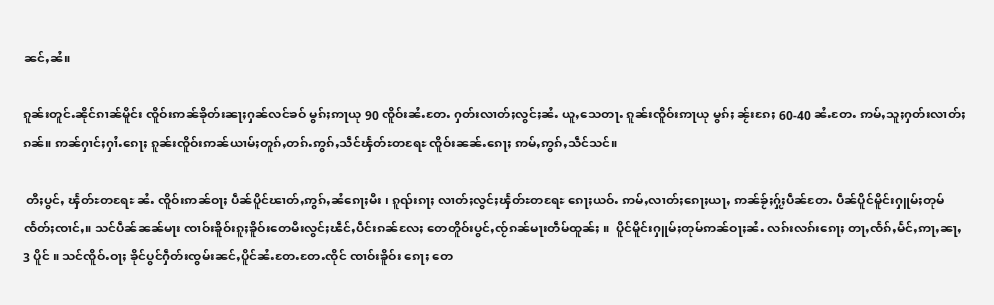ၼင်ႇၼႆ။

ၵူၼ်းတူင်ႉၼိုင်ၵၢၼ်မိူင်း ၸိူဝ်းဢၼ်ၶိုတ်းၼႃႈႁၼ်လင်ၶဝ် မွၵ်ႈဢႃယု 90 ၸိူဝ်းၼႆႉတႄႉ ႁတ်းလၢတ်ႈလွင်ႈၼႆႉ ယူႇသေတႃႉ ၵူၼ်းၸိူဝ်းဢႃယု မွၵ်ႈ ၼႂ်းၵႄႈ 60-40 ၼႆႉတႄႉ ဢမ်ႇသူႈႁတ်းလၢတ်ႈၵၼ်။ ဢၼ်ႁၢင်ႈႁၢႆႉၵေႃႈ ၵူၼ်းၸိူဝ်းဢၼ်ယၢမ်ႈတူၵ်ႇတၵ်ႉဢွၵ်ႇသဵင်ၾႅတ်ႊတရႄႊ ၸိူဝ်းၼၼ်ႉၵေႃႈ ဢမ်ႇဢွၵ်ႇသဵင်သင်။

 တီႈပွင်ႇ ၾႅတ်ႊတရႄႊ ၼႆႉ ၸိူဝ်းဢၼ်ဝႃႈ ပဵၼ်ပိူင်ၽၢတ်ႇဢွၵ်ႇၼႆၵေႃႈမီး ၊ ၵူၺ်းၵႃႈ လၢတ်ႈလွင်ႈၾႅတ်ႊတရႄႊ ၵေႃႈယဝ်ႉ ဢမ်ႇလၢတ်ႈၵေႃႈယႃႇ ဢၼ်ၶႂ်ႈႁႂ်ႈပဵၼ်တႄႉ ပဵၼ်ပိူင်မိူင်းႁူမ်ႈတုမ်ၸႅတ်ႈၸၢင်ႇ။ သင်ပဵၼ်ၼၼ်မႃး ၸၢဝ်းၶိူဝ်းၵူႈၶိူဝ်းတေမီးလွင်ႈၽဵင်ႇပဵင်းၵၼ်လႄႈ တေတိူဝ်းပွင်ႇၸႂ်ၵၼ်မႃးတဵမ်ထူၼ်ႈ ။  ပိူင်မိူင်းႁူမ်ႈတုမ်ဢၼ်ဝႃႈၼႆႉ လၵ်းလၵ်းၵေႃႈ တႃႇၸႅၵ်ႇမႅင်ႇဢႃႇၼႃႇ 3 ပိူင် ။ သင်ၸိူဝ်ႉဝႃႈ ၶိုင်ပွင်ႁဵတ်းၸွမ်းၼင်ႇပိူင်ၼႆႉတႄႉတႄႉၸိုင် ၸၢဝ်းၶိူဝ်း ၵေႃႈ တေ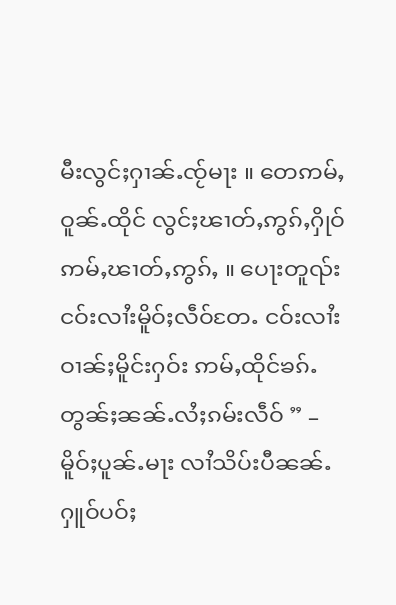မီးလွင်ႈႁၢၼ်ႉၸႂ်မႃး ။ တေဢမ်ႇဝူၼ်ႉထိုင် လွင်ႈၽၢတ်ႇဢွၵ်ႇႁိုဝ် ဢမ်ႇၽၢတ်ႇဢွၵ်ႇ ။ ပေႃးတူၺ်းငဝ်းလၢႆးမိူဝ်ႈလဵဝ်တႄႉ ငဝ်းလၢႆးဝၢၼ်ႈမိူင်းႁဝ်း ဢမ်ႇထိုင်ၶၵ်ႉတွၼ်ႈၼၼ်ႉလႆႈၵမ်းလဵဝ် ” – မိူဝ်ႈပူၼ်ႉမႃး လၢႆသိပ်းပီၼၼ်ႉ ႁူဝ်ပဝ်ႈ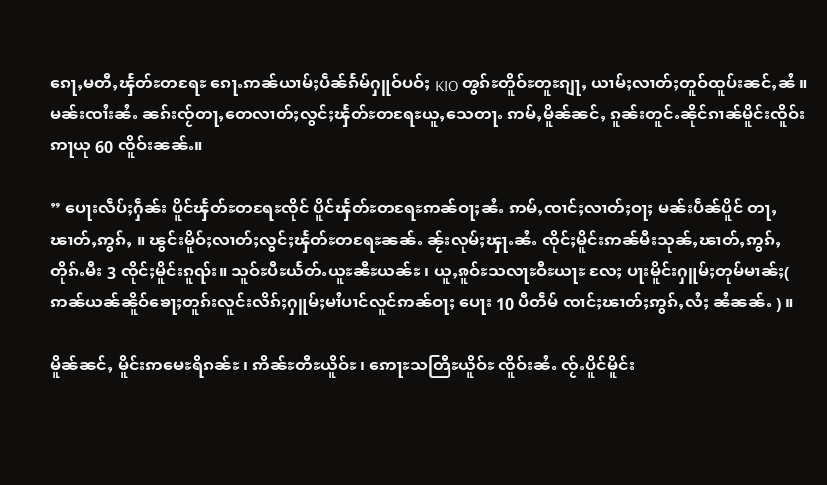ၵေႃႇမတီႇၾႅတ်ႊတရႄႊ ၵေႃႉဢၼ်ယၢမ်ႈပဵၼ်ၵႅမ်ႁူဝ်ပဝ်ႈ KIO ၻွၵ်ႊတိူဝ်ႊတူႊၵျႃႇ ယၢမ်ႈလၢတ်ႈတူဝ်ထူပ်းၼင်ႇၼႆ ။ မၼ်းၸၢႆးၼႆႉ ၼၵ်းၸႂ်တႃႇတေလၢတ်ႈလွင်ႈၾႅတ်ႊတရႄႊယူႇသေတႃႉ ဢမ်ႇမိူၼ်ၼင်ႇ ၵူၼ်းတူင်ႉၼိုင်ၵၢၼ်မိူင်းၸိူဝ်းဢႃယု 60 ၸိူဝ်းၼၼ်ႉ။

” ပေႃးလဵပ်ႈႁဵၼ်း ပိူင်ၾႅတ်ႊတရႄႊၸိုင် ပိူင်ၾႅတ်ႊတရႄႊဢၼ်ဝႃႈၼႆႉ ဢမ်ႇၸၢင်ႈလၢတ်ႈဝႃႈ မၼ်းပဵၼ်ပိူင် တႃႇၽၢတ်ႇဢွၵ်ႇ ။ ၽွင်းမိူဝ်ႈလၢတ်ႈလွင်ႈၾႅတ်ႊတရႄႊၼၼ်ႉ ၼႂ်းလုမ်ႈၾႃႉၼႆႉ ၸိုင်ႈမိူင်းဢၼ်မီးသုၼ်ႇၽၢတ်ႇဢွၵ်ႇ တိုၵ်ႉမီး 3 ၸိုင်ႈမိူင်းၵူၺ်း။ သူဝ်ႊပီႊယႅတ်ႉယူႊၼီႊယၼ်ႊ ၊ ယူႇၷူဝ်ႊသလႃႊဝီႊယႃႊ လႄႈ ပႃးမိူင်းႁူမ်ႈတုမ်မၢၼ်ႈ( ဢၼ်ယၼ်ၼိူဝ်ၶေႃႈတူၵ်းလူင်းလိၵ်ႈႁူမ်ႈမၢႆပၢင်လူင်ဢၼ်ဝႃႈ ပေႃး 10 ပီတဵမ် ၸၢင်ႈၽၢတ်ႈဢွၵ်ႇလႆႈ ၼႆၼၼ်ႉ ) ။

မိူၼ်ၼင်ႇ မိူင်းဢမေႊရိၵၼ်ႊ ၊ ဢိၼ်ႊတီႊယိူဝ်ႊ ၊ ဢေႃႊသတြီႊယိူဝ်ႊ ၸိူဝ်းၼႆႉ ၸႂ်ႉပိူင်မိူင်း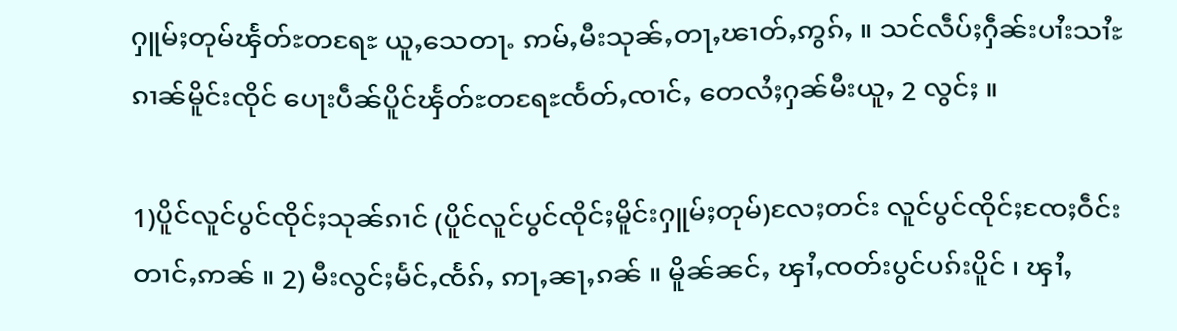ႁူမ်ႈတုမ်ၾႅတ်ႊတရႄႊ ယူႇသေတႃႉ ဢမ်ႇမီးသုၼ်ႇတႃႇၽၢတ်ႇဢွၵ်ႇ ။ သင်လဵပ်ႈႁဵၼ်းပၢႆးသၢႆႊၵၢၼ်မိူင်းၸိုင် ပေႃးပဵၼ်ပိူင်ၾႅတ်ႊတရႄႊၸႅတ်ႇၸၢင်ႇ တေလႆႈႁၼ်မီးယူႇ 2 လွင်ႈ ။

1)ပိူင်လူင်ပွင်ၸိုင်ႈသုၼ်ၵၢင် (ပိူင်လူင်ပွင်ၸိုင်ႈမိူင်းႁူမ်ႈတုမ်)လႄႈတင်း လူင်ပွင်ၸိုင်ႈၸႄႈဝဵင်းတၢင်ႇဢၼ် ။ 2) မီးလွင်ႈမႅင်ႇၸႅၵ်ႇ ဢႃႇၼႃႇၵၼ် ။ မိူၼ်ၼင်ႇ ၾၢႆႇၸတ်းပွင်ပၵ်းပိူင် ၊ ၾၢႆႇ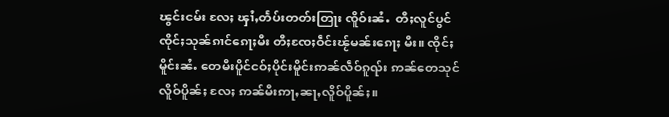ၽွင်းငမ်း လႄႈ ၾၢႆႇတႅပ်းတတ်းတြႃး ၸိူဝ်းၼႆႉ  တီႈလူင်ပွင်ၸိုင်ႈသုၼ်ၵၢင်ၵေႃႈမီး တီႈၸႄႈဝဵင်းၽႂ်မၼ်းၵေႃႈ မီး။ ၸိုင်ႈမိူင်းၼႆႉ တေမီးပိူင်ငဝ်ႈပိုင်းမိူင်းဢၼ်လဵဝ်ၵူၺ်း ဢၼ်တေသုင်လိူဝ်ပိူၼ်ႈ လႄႈ ဢၼ်မီးဢႃႇၼႃႇလိူဝ်ပိူၼ်ႈ။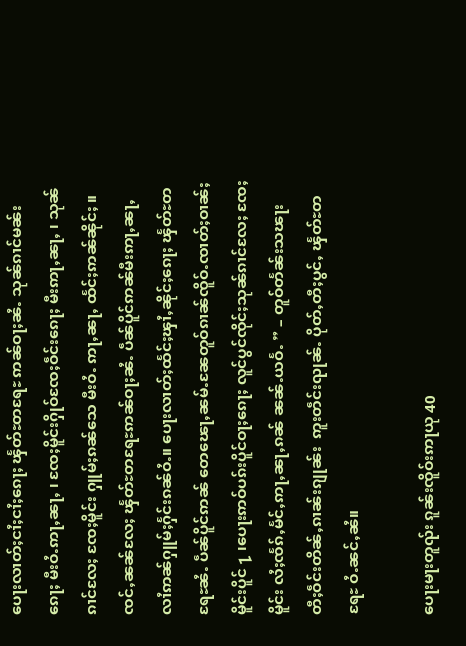ပေႃးလၢတ်ႈငၢႆႈငၢႆႈၵေႃႈ ၾႅတ်ႊတရႄႊ ဢၼ်ဝႃႈၼႆႉ သုၼ်ၵၢင်မၼ်းၵေႃႈ မီးဝႆႉဢႃႇၼႃႇ ၊ ၸႄႈမိူင်းႁိုဝ်ၸႄႈဝဵင်းၵေႃႈ မီးဢႃႇၼႃႇ ၊ သုၼ်ၵၢင်လႄႈ ၸႄႈမိူင်း ႁူမ်ႈၵၼ်သေ မီးဝႆႉ ဢႃႇၼႃႇ ထႅင်ႈဢၼ်ၼိုင်ႈ ။ ၸင်ႇၼၼ်လႄႈ ၾႅတ်ႊတရႄႊဢၼ်ဝႃႈၼႆႉ ပဵၼ်ပိူင်ဢၼ်မီးဢႃႇၼႃႇလၢႆဢၼ်ႁူမ်ႈႁႅင်းၵၼ်ဝႆႉ။ ပေႃးလၢတ်ႈထႅင်ႈၾၢႆႇၼိုင်ႈၵေႃႈ ၾႅတ်ႊတရႄႊၼႆႉ ပဵၼ်ပိူင်ဢၼ် တေၽေႃႇၼမ်ႉၼႄတူဝ်ၵၢၼ်ၸိူဝ်ႉၸၢတ်ႈဝၢၼ်ႈမိူင်းပိူင် ႑ ၊ပေႃးဢဝ်ပၵ်းပိူင်ဝႃႈၵေႃႈ လူင်ပွင်ၸိုင်ႈသုၼ်ၵၢင်လႄႈ ၸႄႈမိူင်း လႆႈၸႅၵ်ႇမႅင်ႇဢႃႇၼႃႇၵၼ် ၼၼ်ႉယဝႅႉ ” – တူဝ်တႅၼ်းသၽႃး တီႈဝဵင်းတိၼ်ႇၵၢၼ်းၵျုၼ်း  ဢူးတဵင်းၺုၼ်ႉ ပိုတ်ႇတီႈပွင်ႇ ၾႅတ်ႊတရႄႊ ဝႆႉၼင်ႇၼႆ။

ပေႃးမႃးတူၺ်း ၵူၼ်းၸိူဝ်းဢႃယု 40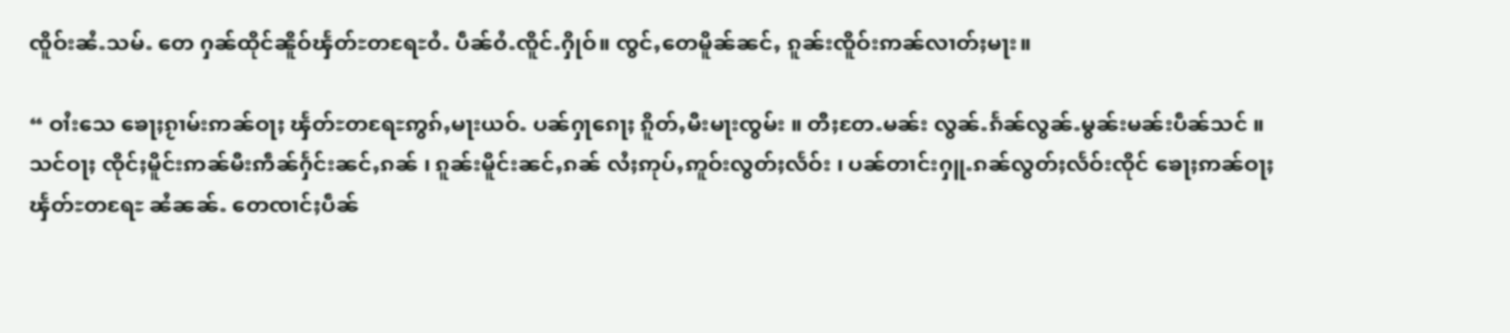ၸိူဝ်းၼႆႉသမ်ႉ တေ ႁၼ်ထိုင်ၼိူဝ်ၾႅတ်ႊတရႄႊဝႆႉ ပဵၼ်ဝႆႉၸိူင်ႉႁိုဝ်။ ၸွင်ႇတေမိူၼ်ၼင်ႇ ၵူၼ်းၸိူဝ်းဢၼ်လၢတ်ႈမႃး။

“ ဝၢႆးသေ ၶေႃႈၵႂၢမ်းဢၼ်ဝႃႈ ၾႅတ်ႊတရႄႊဢွၵ်ႇမႃးယဝ်ႉ ပၼ်ႁႃၵေႃႈ ၵိူတ်ႇမီးမႃးၸွမ်း ။ တီႈတႄႉမၼ်း လွၼ်ႉၵႅၼ်လွၼ်ႉမွၼ်းမၼ်းပဵၼ်သင် ။ သင်ဝႃႈ ၸိုင်ႈမိူင်းဢၼ်မီးဢဵၼ်ႁႅင်းၼင်ႇၵၼ် ၊ ၵူၼ်းမိူင်းၼင်ႇၵၼ် လႆႈဢုပ်ႇဢူဝ်းလွတ်ႈလႅဝ်း ၊ ပၼ်တၢင်းႁူႉၵၼ်လွတ်ႈလႅဝ်းၸိုင် ၶေႃႈဢၼ်ဝႃႈ ၾႅတ်ႊတရႄႊ ၼႆၼၼ်ႉ တေၸၢင်ႈပဵၼ်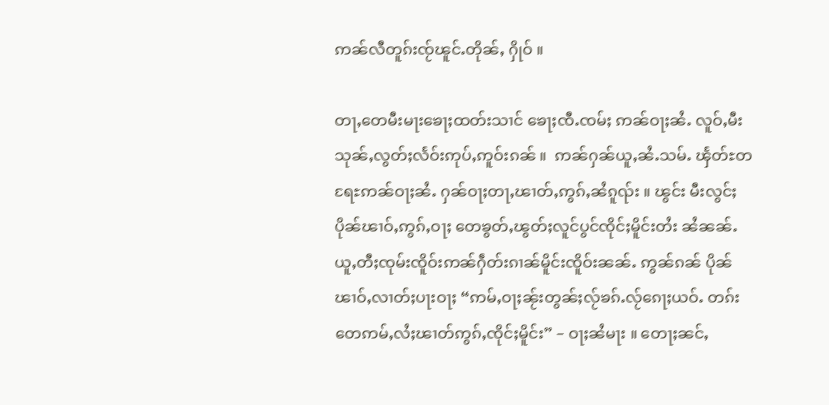ဢၼ်လီတူၵ်းၸႂ်ၽူင်ႉတိုၼ်ႇ ႁိုဝ် ။

တႃႇတေမီးမႃးၶေႃႈထတ်းသၢင် ၶေႃႈၸီႉၸမ်ႈ ဢၼ်ဝႃႈၼႆႉ လူဝ်ႇမီးသုၼ်ႇလွတ်ႈလႅဝ်းဢုပ်ႇဢူဝ်းၵၼ် ။  ဢၼ်ႁၼ်ယူႇၼႆႉသမ်ႉ ၾႅတ်ႊတရႄႊဢၼ်ဝႃႈၼႆႉ ႁၼ်ဝႃႈတႃႇၽၢတ်ႇဢွၵ်ႇၼႆၵူၺ်း ။ ၽွင်း မီးလွင်ႈပိုၼ်ၽၢဝ်ႇဢွၵ်ႇဝႃႈ တေၶွတ်ႇၽွတ်ႈလူင်ပွင်ၸိုင်ႈမိူင်းတႆး ၼႆၼၼ်ႉ ယူႇတီႈၸုမ်းၸိူဝ်းဢၼ်ႁဵတ်းၵၢၼ်မိူင်းၸိူဝ်းၼၼ်ႉ ဢွၼ်ၵၼ် ပိုၼ်ၽၢဝ်ႇလၢတ်ႈပႃးဝႃႈ “ဢမ်ႇဝႃႈၼႂ်းတွၼ်ႈလႂ်ၶၵ်ႉလႂ်ၵေႃႈယဝ်ႉ တၵ်းတေဢမ်ႇလႆႈၽၢတ်ဢွၵ်ႇၸိုင်ႈမိူင်း” – ဝႃႈၼႆမႃး ။ တေႃႈၼင်ႇ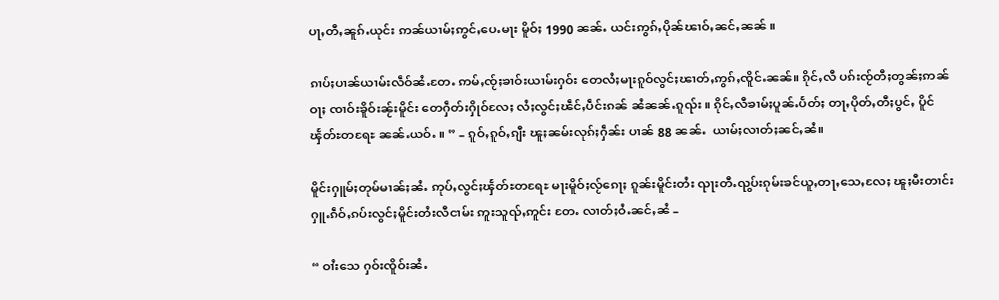ပႃႇတီႇၼူၵ်ႉယုင်း ဢၼ်ယၢမ်ႈဢွင်ႇပေႉမႃး မိူဝ်ႈ 1990 ၼၼ်ႉ ယင်းဢွၵ်ႇပိုၼ်ၽၢဝ်ႇၼင်ႇၼၼ် ။

ၵၢပ်ႈပၢၼ်ယၢမ်းလဵဝ်ၼႆႉတႄႉ ဢမ်ႇၸႂ်ႈၶၢဝ်းယၢမ်းႁဝ်း တေလႆႈမႃးၵူဝ်လွင်ႈၽၢတ်ႇဢွၵ်ႇၸိူင်ႉၼၼ်။ ၵိုင်ႇလီ ပၵ်းၸႂ်တီႈတွၼ်ႈဢၼ် ဝႃႈ ၸၢဝ်းၶိူဝ်းၼႂ်းမိူင်း တေႁဵတ်းႁိုဝ်လႄႈ လႆႈလွင်ႈၽဵင်ႇပဵင်းၵၼ် ၼႆၼၼ်ႉၵူၺ်း ။ ၵိုင်ႇလီၶၢမ်ႈပူၼ်ႉပႅတ်ႈ တႃႇပိုတ်ႇတီႈပွင်ႇ ပိူင်ၾႅတ်ႊတရႄႊ ၼၼ်ႉယဝ်ႉ ။ ” – ၵူဝ်ႇၵူဝ်ႇၵျီး ၽူႈၼမ်းလုၵ်ႈႁဵၼ်း ပၢၼ် 88 ၼၼ်ႉ  ယၢမ်ႈလၢတ်ႈၼင်ႇၼႆ။

မိူင်းႁူမ်ႈတုမ်မၢၼ်ႈၼႆႉ ဢုပ်ႇလွင်ႈၾႅတ်ႊတရႄႊ မႃးမိူဝ်ႈလႂ်ၵေႃႈ ၵူၼ်းမိူင်းတႆး ၺႃးတီႉၺွပ်းၵုမ်းၶင်ယူႇတႃႇသေႇလႄႈ ၽူႈမီးတၢင်းႁူႉၵဵဝ်ႇၵပ်းလွင်ႈမိူင်းတႆးလီငၢမ်း ဢူးသူၺ်ႇဢူင်း တႄႉ လၢတ်ႈဝႆႉၼင်ႇၼႆ –

“ ဝၢႆးသေ ႁဝ်းၸိူဝ်းၼႆႉ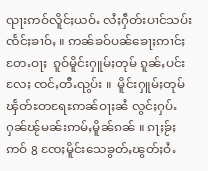ၺႃးဢဝ်လိူင်ႈယဝ်ႉ လႆႈႁဵတ်းပၢင်သပ်းၸႅင်ႈၶၢဝ်ႇ ။ ဢၼ်ၶဝ်ပၼ်ၶေႃႈဢၢင်ႈတႄႉဝႃႈ  ၵူဝ်မိူင်းႁူမ်ႈတုမ် ၵူၼ်ႇပင်း လႄႈ ၸင်ႇတီႉၺွပ်း ။  မိူင်းႁူမ်ႈတုမ်ၾႅတ်ႊတရႄႊဢၼ်ဝႃႈၼႆ လွင်ႈႁပ်ႉႁၼ်ၽႂ်မၼ်းဢမ်ႇမိူၼ်ၵၼ် ။ ၵႃႈၶႂ်ႈဢဝ် 8 ၸႄႈမိူင်းသေၶွတ်ႇၽွတ်ႈဝႆႉ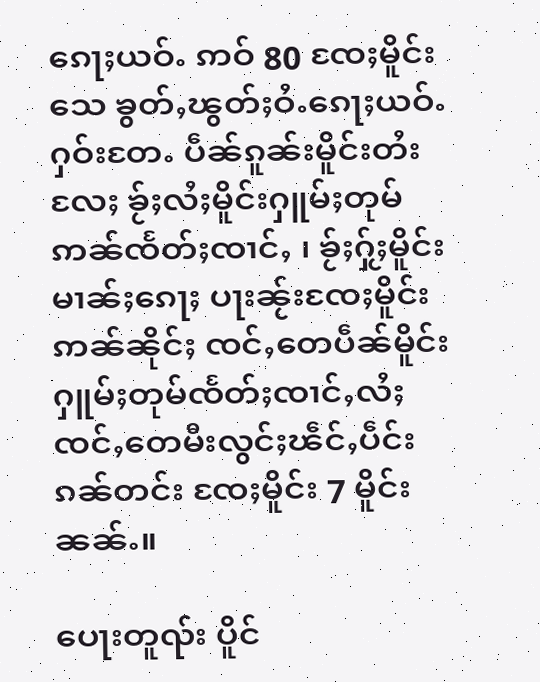ၵေႃႈယဝ်ႉ ဢဝ် 80 ၸႄႈမိူင်းသေ ၶွတ်ႇၽွတ်ႈဝႆႉၵေႃႈယဝ်ႉ ႁဝ်းတႄႉ ပဵၼ်ၵူၼ်းမိူင်းတႆးလႄႈ ၶႂ်ႈလႆႈမိူင်းႁူမ်ႈတုမ်ဢၼ်ၸႅတ်ႈၸၢင်ႇ ၊ ၶႂ်ႈႁႂ်ႈမိူင်းမၢၼ်ႈၵေႃႈ ပႃးၼႂ်းၸႄႈမိူင်းဢၼ်ၼိုင်ႈ ၸင်ႇတေပဵၼ်မိူင်းႁူမ်ႈတုမ်ၸႅတ်ႈၸၢင်ႇလႆႈ ၸင်ႇတေမီးလွင်ႈၽဵင်ႇပဵင်း ၵၼ်တင်း ၸႄႈမိူင်း 7 မိူင်းၼၼ်ႉ။

ပေႃးတူၺ်း ပိူင်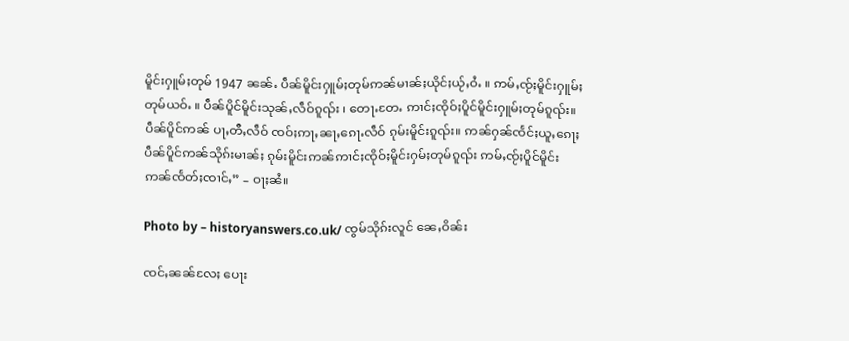မိူင်းႁူမ်ႈတုမ် 1947 ၼၼ်ႉ ပဵၼ်မိူင်းႁူမ်ႈတုမ်ဢၼ်မၢၼ်ႈယိုင်ႈယႂ်ႇဝႆႉ ။ ဢမ်ႇၸႂ်ႈမိူင်းႁူမ်ႈတုမ်ယဝ်ႉ ။ ပဵၼ်ပိူင်မိူင်းသုၼ်ႇလဵဝ်ၵူၺ်း ၊ တေႃႉတႄႉ ဢၢင်ႈၸိုဝ်ႈပိူင်မိူင်းႁူမ်ႈတုမ်ၵူၺ်း။ ပဵၼ်ပိူင်ဢၼ် ပႃႇတီႇလဵဝ် ၸဝ်ႈဢႃႇၼႃႇၵေႃႉလဵဝ် ၵုမ်းမိူင်းၵူၺ်း။ ဢၼ်ႁၼ်ၸႅင်ႈယူႇၵေႃႈ ပဵၼ်ပိူင်ဢၼ်သိုၵ်းမၢၼ်ႈ ၵုမ်းမိူင်းဢၼ်ဢၢင်ႈၸိုဝ်ႈမိူင်းႁမ်ႈတုမ်ၵူၺ်း ဢမ်ႇၸႂ်ႈပိူင်မိူင်းဢၼ်ၸႅတ်ႈၸၢင်ႇ” – ဝႃႈၼႆ။

Photo by – historyanswers.co.uk/ ၸွမ်သိုၵ်းလူင် ၼေႇဝိၼ်း

ၸင်ႇၼၼ်လႄႈ ပေႃး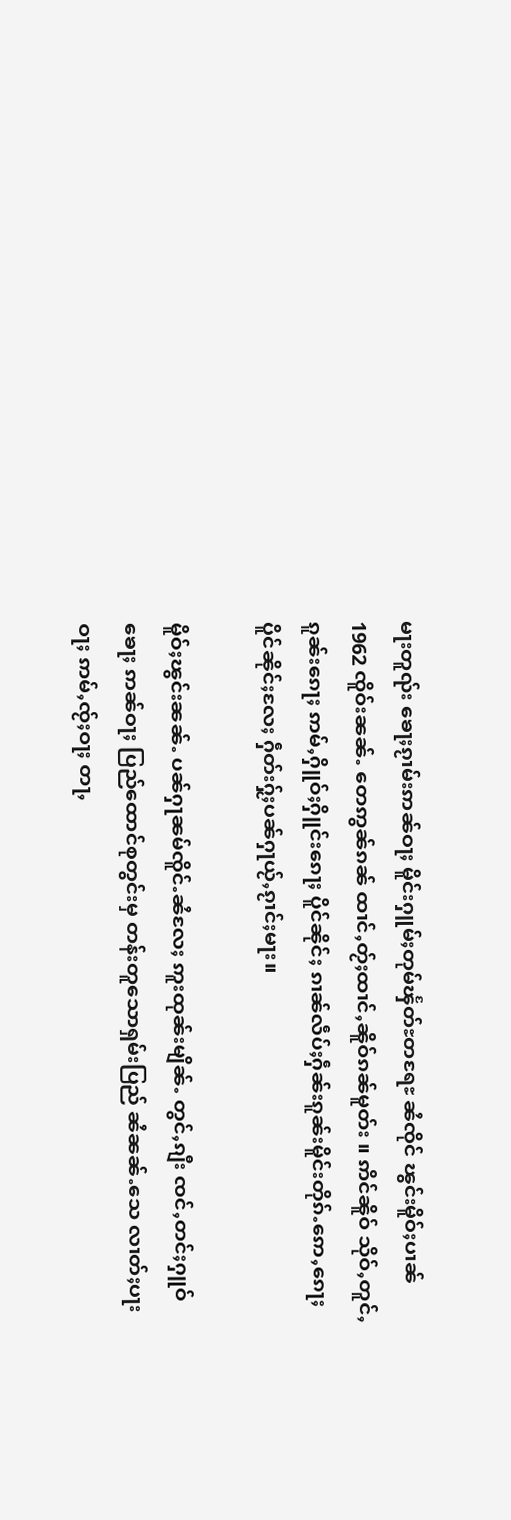မႃးတူၺ်း ၶေႃႈၵႂၢမ်းဢၼ်ဝႃႈ မိူင်းႁူမ်ႈတုမ်ၾႅတ်ႊတရႄႊ ၼႆၸိုင် ၽွင်းမိူဝ်ႈပၢၼ် 1962 ၸိူဝ်းၼၼ်ႉ တေဢွၼ်ၵၼ် ထၢင်ႇတႂ်ႈထၢင်ႇၼိူဝ်ၵၼ်မူတ်း ။ ဢိင်ၼိူဝ် သိုဝ်ႇတူင်ႇၵူၼ်းၵေႃႈ ဢမ်ႇႁိူဝ်ႈႁိူင်းၵေႃႈ ပိူင်ၼိုင်ႈ ၵၢၼ်လဵပ်ႈႁဵၼ်းၵူၼ်းမိူင်းတိုၵ်ႉဢေႇၵေႃႈ ပိူင်ၼိုင်ႈလႄႈ ႁဵတ်းႁႂ်ႈပၼ်ႁႃယႂ်ႇၵႂၢင်ႈမႃး။

မိူဝ်ႈၽွင်းၼၼ်ႉ ပၼ်ႁႃၼမ်ၸိူင်ႉၼႆလႄႈ ဢူးထုၼ်းမျိၼ်ႉ တွင်ႇၵျီး ၸင်ႇတင်ႈႁူဝ်ၶေႃႈ ဢၼ်ဝႃႈ ပြည်ထောင်စုတွင်းမှ တန်းတူသောရှမ်းပြည် ၼႆၼၼ်ႉသေ လၢတ်ႈပႃးဝႃႈ ဢမ်ႇၸႂ်ႈဝႃႈ တႃႇ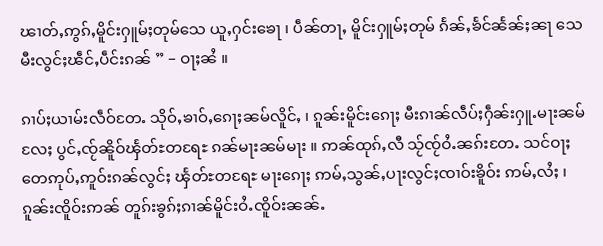ၽၢတ်ႇဢွၵ်ႇမိူင်းႁူမ်ႈတုမ်သေ ယူႇႁင်းၶေႃ ၊ ပဵၼ်တႃႇ မိူင်းႁူမ်ႈတုမ် ၵႅၼ်ႇၶႅင်ၼႅၼ်ႈၼႃ သေ မီးလွင်ႈၽဵင်ႇပဵင်းၵၼ် ” – ဝႃႈၼႆ ။

ၵၢပ်ႈယၢမ်းလဵဝ်တႄႉ သိုဝ်ႇၶၢဝ်ႇၵေႃႈၼမ်လိူင်ႇ ၊ ၵူၼ်းမိူင်းၵေႃႈ မီးၵၢၼ်လဵပ်ႈႁဵၼ်းႁူႉမႃးၼမ်လႄႈ ပွင်ႇၸႂ်ၼိူဝ်ၾႅတ်ႊတရႄႊ ၵၼ်မႃးၼမ်မႃး ။ ဢၼ်ထုၵ်ႇလီ သႂ်ၸႂ်ဝႆႉၼၵ်းတႄႉ သင်ဝႃႈ တေဢုပ်ႇဢူဝ်းၵၼ်လွင်ႈ ၾႅတ်ႊတရႄႊ မႃးၵေႃႈ ဢမ်ႇသွၼ်ႇပႃးလွင်ႈၸၢဝ်းၶိူဝ်း ဢမ်ႇလႆႈ ၊ ၵူၼ်းၸိူဝ်းဢၼ် တူၵ်းၶွၵ်ႈၵၢၼ်မိူင်းဝႆႉၸိူဝ်းၼၼ်ႉ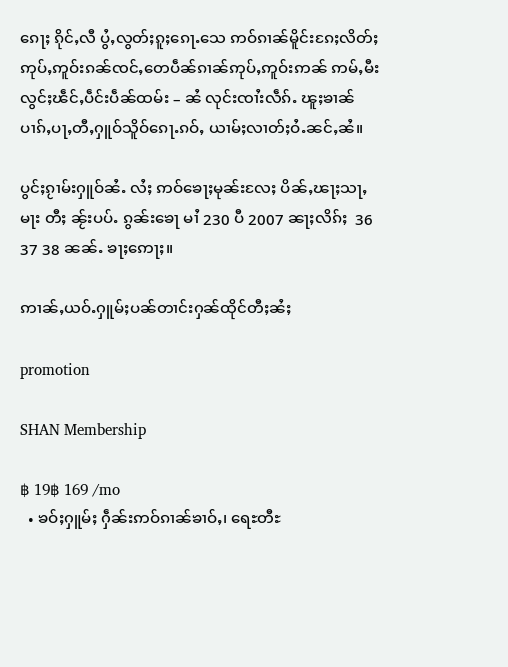ၵေႃႈ ၵိုင်ႇလီ ပွႆႇလွတ်ႈၵူႈၵေႃႉသေ ဢဝ်ၵၢၼ်မိူင်းၵႄႈလိတ်ႈဢုပ်ႇဢူဝ်းၵၼ်ၸင်ႇတေပဵၼ်ၵၢၼ်ဢုပ်ႇဢူဝ်းဢၼ် ဢမ်ႇမီးလွင်ႈၽဵင်ႇပဵင်းပဵၼ်ထမ်း – ၼႆ လုင်းၸၢႆးလဵၵ်ႉ ၽူႈၶၢၼ်ပၢၵ်ႇပႃႇတီႇႁူဝ်သိူဝ်ၵေႃႉၵဝ်ႇ ယၢမ်ႈလၢတ်ႈဝႆႉၼင်ႇၼႆ။

ပွင်ႈၵႂၢမ်းႁူဝ်ၼႆႉ လႆႈ ဢဝ်ၶေႃႈမုၼ်းလႄႈ ပိၼ်ႇၽႃႈသႃႇမႃး တီႈ ၼႂ်းပပ်ႉ ၵွၼ်းၶေႃ မၢႆ 230 ပီ 2007 ၼႃႈလိၵ်ႈ  36 37 38 ၼၼ်ႉ ၶႃႈဢေႃႈ။

ဢၢၼ်ႇယဝ်ႉႁူမ်ႈပၼ်တၢင်းႁၼ်ထိုင်တီႈၼႆႈ

promotion

SHAN Membership

฿ 19฿ 169 /mo
  • ၶဝ်ႈႁူမ်ႈ ႁဵၼ်းဢဝ်ၵၢၼ်ၶၢဝ်ႇ၊ ရေႊတီႊ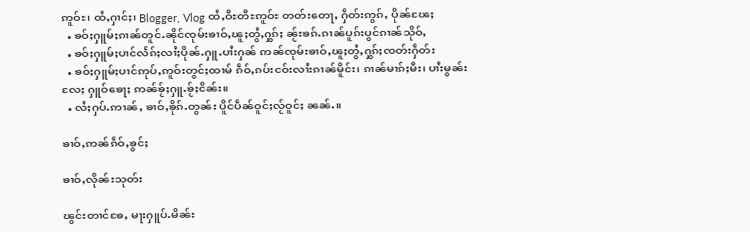ဢူဝ်ႊ၊ ထႆႇႁၢင်ႈ၊ Blogger, Vlog ထႆႇဝီႊတီႊဢူဝ်ႊ တတ်းတေႃႇ ႁဵတ်းဢွၵ်ႇ ပိုၼ်ၽႄႈ
  • ၶဝ်ႈႁူမ်ႈၵၢၼ်တူင်ႉၼိုင်ၸုမ်းၶၢဝ်ႇၽူႈတွႆႇႁွၵ်ႈ ၼႂ်းၶၵ်ႉၵၢၼ်ပူၵ်းပွင်ၵၢၼ်သိုဝ်ႇ
  • ၶဝ်ႈႁူမ်ႈပၢင်လႅၵ်ႈလၢႆႈပိုၼ်ႉႁူႉပၢႆးႁၼ် ဢၼ်ၸုမ်းၶၢဝ်ႇၽူႈတွႆႇႁွၵ်ႈၸတ်းႁဵတ်း
  • ၶဝ်ႈႁူမ်ႈပၢင်ဢုပ်ႇဢူဝ်းတွင်ႈထၢမ် ၵဵဝ်ႇၵပ်းငဝ်းလၢႆးၵၢၼ်မိူင်း၊ ၵၢၼ်မၢၵ်ႈမီး၊ ပၢႆးမွၼ်း လႄႈ ႁူဝ်ၶေႃႈ ဢၼ်ၶႂ်ႈႁူႉၶႂ်ႈငိၼ်း။
  • လႆႈႁပ်ႉဢၢၼ်ႇ ၶၢဝ်ႇၶိုၵ်ႉတွၼ်း ပိူင်ပဵၼ်ဝူင်ႈလႂ်ဝူင်ႈ ၼၼ်ႉ။

ၶၢဝ်ႇဢၼ်ၵဵဝ်ႇၶွင်ႈ

ၶၢဝ်ႇလိုၼ်းသုတ်း

ၽွင်းတၢင်ၶႄႇ မႃးႁူပ်ႉမိၼ်း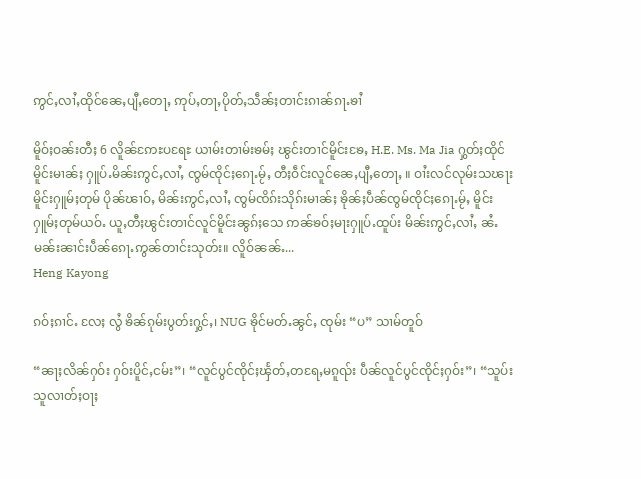ဢွင်ႇလၢႆႇထိုင်ၼေႇပျီႇတေႃႇ ဢုပ်ႇတႃႇပိုတ်ႇသဵၼ်ႈတၢင်းၵၢၼ်ၵႃႉၶၢႆ

မိူဝ်ႈဝၼ်းတီႈ 6 လိူၼ်ဢႄႊပရႄႊ ယၢမ်းတၢမ်းၶမ်ႈ ၽွင်းတၢင်မိူင်းၶႄႇ H.E. Ms. Ma Jia ႁွတ်ႈထိုင်မိူင်းမၢၼ်ႈ ႁူပ်ႉမိၼ်းဢွင်ႇလၢႆႇ ၸွမ်ၸိုင်ႈၵေႃႉမႂ်ႇ တီႈဝဵင်းလူင်ၼေႇပျီႇတေႃႇ ။ ဝၢႆးလင်လုမ်းသၽႃးမိူင်းႁူမ်ႈတုမ် ပိုၼ်ၽၢဝ်ႇ မိၼ်းဢွင်ႇလၢႆႇ ၸွမ်ၸိၵ်းသိုၵ်းမၢၼ်ႈ ၶိုၼ်ႈပဵၼ်ၸွမ်ၸိုင်ႈၵေႃႉမႂ်ႇ မိူင်းႁူမ်ႈတုမ်ယဝ်ႉ ယူႇတီႈၽွင်းတၢင်လူင်မိူင်းၼွၵ်ႈသေ ဢၼ်ၶဝ်ႈမႃးႁူပ်ႉထူပ်း မိၼ်းဢွင်ႇလၢႆႇ ၼႆႉ မၼ်းၼၢင်းပဵၼ်ၵေႃႉဢွၼ်တၢင်းသုတ်း။ လိူဝ်ၼၼ်ႉ...
Heng Kayong

ၵဝ်ႈၵၢင်ႉ လႄႈ လွႆ ၶိၼ်ၵုမ်းပွတ်းႁွင်ႇ၊ NUG ၶိုင်မတ်ႉၼွင်ႇ ၸုမ်း “ပ” သၢမ်တူဝ်

“ၼႃႈလိၼ်ႁဝ်း ႁဝ်းပိူင်ႇငမ်း”၊ “လူင်ပွင်ၸိုင်ႈၾႅတ်ႇတရႄႇမၵူၺ်း ပဵၼ်လူင်ပွင်ၸိုင်ႈႁဝ်း”၊ “သူပ်းသူလၢတ်ႈဝႃႈ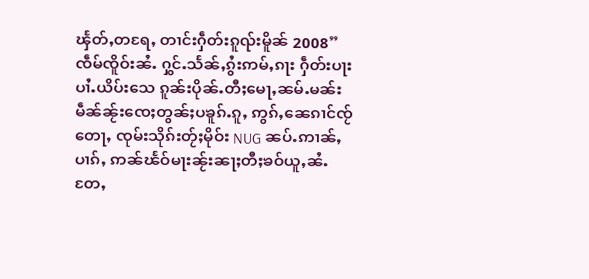ၾႅတ်ႇတရႄႇ တၢင်းႁဵတ်းၵူၺ်းမိူၼ် 2008” ၸဵမ်ၸိူဝ်းၼႆႉ ႁွင်ႉသႅၼ်ႇၵွႆးဢမ်ႇၵႃး ႁဵတ်းပႃးပၢႆႉယိပ်းသေ ၵူၼ်းပိုၼ်ႉတီႈမေႃႇၼမ်ႉမၼ်းမဵၼ်ၼႂ်းၸေႈတွၼ်ႈပၶူၵ်ႉၵူႇ ဢွၵ်ႇၼေၵၢင်ၸႂ်တေႃႇ ၸုမ်းသိုၵ်းတႂ်ႈမိုဝ်း NUG ၼပ်ႉဢၢၼ်ႇပၢၵ်ႇ ဢၼ်ၽႅဝ်မႃးၼႂ်းၼႃႈတီႈၶဝ်ယူႇၼႆႉ တႄႇ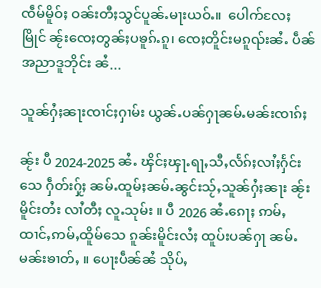ၸဵမ်မိူဝ်ႈ ဝၼ်းတီႈသွင်ပူၼ်ႉမႃးယဝ်ႉ။  ပေါက်လႄႈ မြိုင် ၼႂ်းၸေႈတွၼ်ႈပၶူၵ်ႉၵူ၊ ၸေႈတိူင်းမၵူၺ်းၼႆႉ ပဵၼ် အညာဒူဘိုင်း ၼႆ...

သူၼ်ႁႆႈၼႃးၸၢင်ႈႁၢမ်း ယွၼ်ႉပၼ်ႁႃၼမ်ႉမၼ်းၸၢၵ်ႈ

ၼႂ်း ပီ 2024-2025 ၼႆႉ ၾိင်ႈၾႃႉရႃႇသီႇလႅၵ်ႈလၢႆႈႁႅင်းသေ ႁဵတ်းႁႂ်ႈ ၼမ်ႉထူမ်ႈၼမ်ႉၼွင်းသႂ်ႇသူၼ်ႁႆႈၼႃး ၼႂ်းမိူင်းတႆး လၢႆတီႈ လူႉသုမ်း ။ ပီ 2026 ၼႆႉၵေႃႈ ဢမ်ႇထၢင်ႇဢမ်ႇထိူမ်သေ ၵူၼ်းမိူင်းလႆႈ ထူပ်းပၼ်ႁႃ ၼမ်ႉမၼ်းၶၢတ်ႇ ။ ပေႃးပဵၼ်ၼႆ သိုပ်ႇ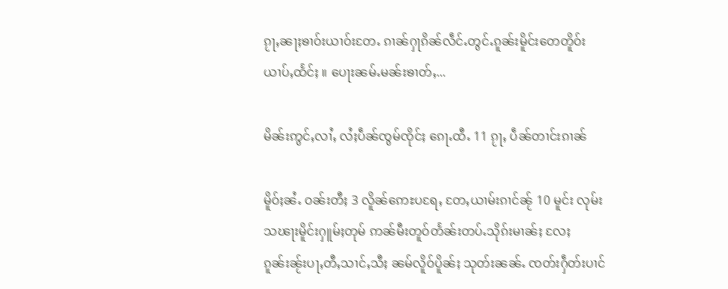ၵႂႃႇၼႃႈၶၢဝ်းယၢဝ်းတႄႉ ၵၢၼ်ႁႃၵိၼ်လဵင်ႉတွင်ႉၵူၼ်းမိူင်းတေတိူဝ်းယၢပ်ႇထႅင်ႈ ။ ပေႃးၼမ်ႉမၼ်းၶၢတ်ႇ...

မိၼ်းဢွင်ႇလၢႆႇ လႆႈပဵၼ်ၸွမ်ၸိုင်ႈ ၵေႃႉထီႉ 11 ၵႂႃႇ ပဵၼ်တၢင်းၵၢၼ်

မိူဝ်ႈၼႆႉ ဝၼ်းတီႈ 3 လိူၼ်ဢေႊပရႄႇ တႄႇယၢမ်းၵၢင်ၼႂ် 10 မူင်း လုမ်းသၽႃးမိူင်းႁူမ်ႈတုမ် ဢၼ်မီးတူဝ်တႅၼ်းတပ်ႉသိုၵ်းမၢၼ်ႈ လႄႈ ၵူၼ်းၼႂ်းပႃႇတီႇသၢင်ႇသီႈ ၼမ်လိူဝ်ပိူၼ်ႈ သုတ်းၼၼ်ႉ ၸတ်းႁဵတ်းပၢင်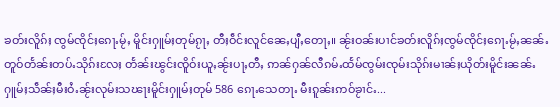ၶတ်းလိူၵ်ႈ ၸွမ်ၸိုင်ႈၵေႃႉမႂ်ႇ မိူင်းႁူမ်ႈတုမ်ၵႂႃႇ တီႈဝဵင်းလူင်ၼေႇပျီႇတေႃႇ။ ၼႂ်းဝၼ်းပၢင်ၶတ်းလိူၵ်ႈၸွမ်ၸိုင်ႈၵေႃႉမႂ်ႇၼၼ်ႉ တူဝ်တႅၼ်းတပ်ႉသိုၵ်းလႄႈ တႅၼ်းၽွင်းၸိူဝ်းယူႇၼႂ်းပႃႇတီႇ ဢၼ်ႁၼ်လီၵမ်ႉထႅမ်ၸွမ်းၸုမ်းသိုၵ်းမၢၼ်ႈယိုတ်းမိူင်းၼၼ်ႉ ႁူမ်ႈသဵၼ်ႈမီးဝႆႉၼႂ်းလုမ်းသၽႃးမိူင်းႁူမ်ႈတုမ် 586 ၵေႃႉသေတႃႉ မီးၵူၼ်းဢဝ်ၶႂၢင်ႉ...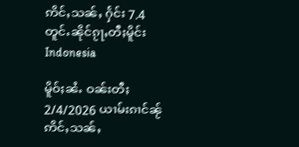ဢိင်ႇသၼ်ႇ ႁႅင်း 7.4 တူင်ႉၼိုင်ၵႂႃႇတီႈမိူင်း Indonesia

မိူဝ်ႈၼႆႉ ဝၼ်းတီႈ 2/4/2026 ယၢမ်းၵၢင်ၼႂ် ဢိင်ႇသၼ်ႇ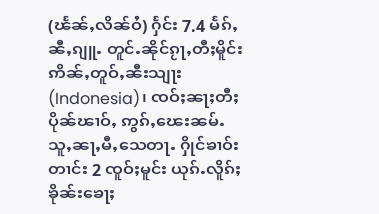(ၽႅၼ်ႇလိၼ်ဝႆ) ႁႅင်း 7.4 မႅၵ်ႇၼီႇၵျူႉ တူင်ႉၼိုင်ၵႂႃႇတီႈမိူင်း ဢိၼ်ႇတူဝ်ႇၼီးသျႃး (Indonesia)၊ ၸဝ်ႈၼႃႈတီႈ ပိုၼ်ၽၢဝ်ႇ ဢွၵ်ႇၽေးၼမ်ႉ သူႇၼႃႇမီႇသေတႃႉ ႁိုင်ၶၢဝ်းတၢင်း 2 ၸူဝ်ႈမူင်း ယုၵ်ႉလိူၵ်ႈၶိုၼ်းၶေႃႈ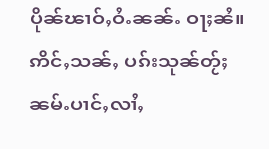ပိုၼ်ၽၢဝ်ႇဝႆႉၼၼ်ႉ ဝႃႈၼႆ။ ဢိင်ႇသၼ်ႇ ပၵ်းသုၼ်တႂ်ႈၼမ်ႉပၢင်ႇလၢႆႇ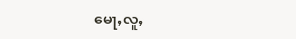မေႃႇလူႇ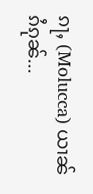ၵႃႇ (Molucca) ယၢၼ်ၵႆၵုၼ်...